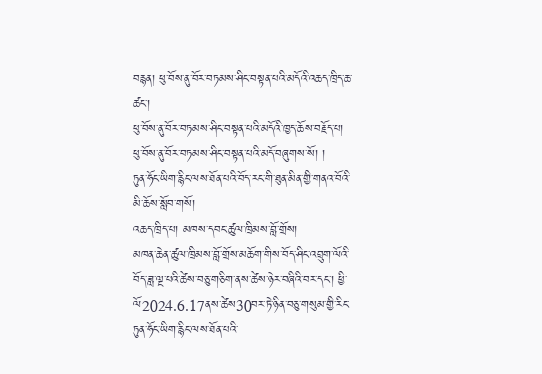བརྙན། ཕུ་བོས་ནུ་བོར་བཏམས་ཤིང་བསྟན་པའི་མདོའི་འཆད་ཁྲིད་ཆ་ཚང་།
ཕུ་བོས་ནུ་བོར་བཏམས་ཤིང་བསྟན་པའི་མདོའི་ཁྱད་ཆོས་བརྗོད་པ།
ཕུ་བོས་ནུ་བོར་བཏམས་ཤིང་བསྟན་པའི་མདོ་བཞུགས་སོ། །
ཏུན་ཧོང་ཡིག་རྙིང་ལས་ཐོན་པའི་བོད་རང་གི་ཐུན་མིན་གྱི་གནའ་བོའི་མི་ཆོས་སློབ་གསོ།
འཆད་ཁྲིད་པ། མཁས་དབང་ཚུལ་ཁྲིམས་བློ་གྲོས།
མཁན་ཆེན་ཚུལ་ཁྲིམས་བློ་གྲོས་མཆོག་གིས་བོད་ཤིང་འབྲུག་ལོའི་བོད་ཟླ་ལྔ་པའི་ཚེས་བཅུ་གཅིག་ནས་ཚེས་ཉེར་བཞིའི་བར་དང་། ཕྱི་ལོ2024.6.17ནས་ཚེས30བར་ཏེ་ཉིན་བཅུ་གསུམ་གྱི་རིང་ཏུན་ཧོང་ཡིག་རྙིང་ལས་ཐོན་པའི་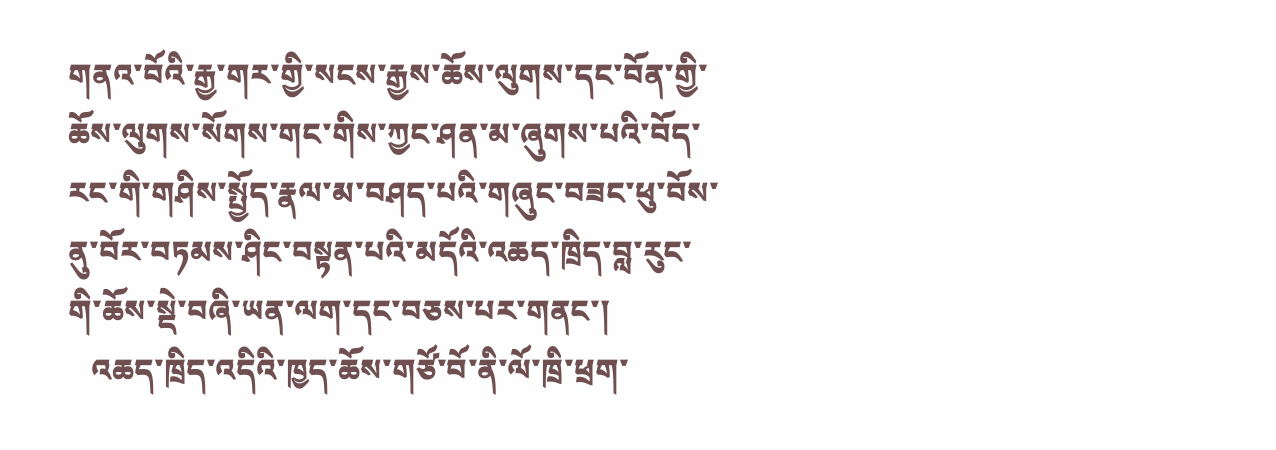གནའ་བོའི་རྒྱ་གར་གྱི་སངས་རྒྱས་ཆོས་ལུགས་དང་བོན་གྱི་ཆོས་ལུགས་སོགས་གང་གིས་ཀྱང་ཤན་མ་ཞུགས་པའི་བོད་རང་གི་གཤིས་སྤྱོད་རྣལ་མ་བཤད་པའི་གཞུང་བཟང་ཕུ་བོས་ནུ་བོར་བཏམས་ཤིང་བསྟན་པའི་མདོའི་འཆད་ཁྲིད་བླ་རུང་གི་ཆོས་སྡེ་བཞི་ཡན་ལག་དང་བཅས་པར་གནང་།
   འཆད་ཁྲིད་འདིའི་ཁྱད་ཆོས་གཙོ་བོ་ནི་ལོ་ཁྲི་ཕྲག་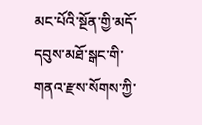མང་པོའི་སྔོན་གྱི་མདོ་དབུས་མཐོ་སྒང་གི་གནའ་རྫས་སོགས་ཀྱི་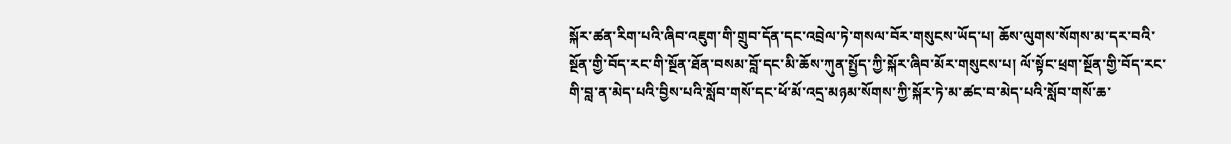སྐོར་ཚན་རིག་པའི་ཞིབ་འཇུག་གི་གྲུབ་དོན་དང་འབྲེལ་ཏེ་གསལ་བོར་གསུངས་ཡོད་པ། ཆོས་ལུགས་སོགས་མ་དར་བའི་སྔོན་གྱི་བོད་རང་གི་སྔོན་ཐོན་བསམ་བློ་དང་མི་ཆོས་ཀུན་སྤྱོད་ཀྱི་སྐོར་ཞིབ་མོར་གསུངས་པ། ལོ་སྟོང་ཕྲག་སྔོན་གྱི་བོད་རང་གི་བླ་ན་མེད་པའི་བྱིས་པའི་སློབ་གསོ་དང་ཕོ་མོ་འདྲ་མཉམ་སོགས་ཀྱི་སྐོར་ཏེ་མ་ཚང་བ་མེད་པའི་སློབ་གསོ་ཆ་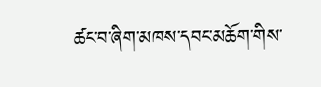ཚང་བ་ཞིག་མཁས་དབང་མཆོག་གིས་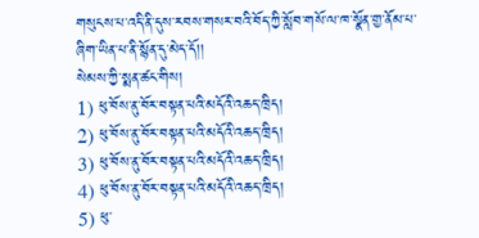གསུངས་པ་འདི་ནི་དུས་རབས་གསར་བའི་བོད་ཀྱི་སློབ་གསོ་ལ་ཁ་སྣོན་གྱ་ནོམ་པ་ཞིག་ཡིན་པ་ནི་སྙོན་དུ་མེད་དོ།།
སེམས་ཀྱི་སྨན་ཚང་གིས།
1) ཕུ་བོས་ནུ་བོར་བསྟན་པའི་མདོའི་འཆད་ཁྲིད།
2) ཕུ་བོས་ནུ་བོར་བསྟན་པའི་མདོའི་འཆད་ཁྲིད།
3) ཕུ་བོས་ནུ་བོར་བསྟན་པའི་མདོའི་འཆད་ཁྲིད།
4) ཕུ་བོས་ནུ་བོར་བསྟན་པའི་མདོའི་འཆད་ཁྲིད།
5) ཕུ་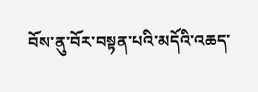བོས་ནུ་བོར་བསྟན་པའི་མདོའི་འཆད་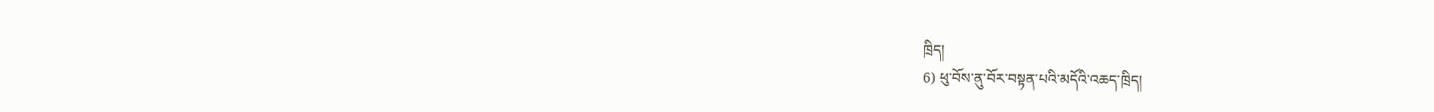ཁྲིད།
6) ཕུ་བོས་ནུ་བོར་བསྟན་པའི་མདོའི་འཆད་ཁྲིད།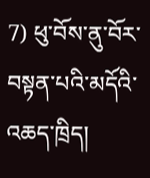7) ཕུ་བོས་ནུ་བོར་བསྟན་པའི་མདོའི་འཆད་ཁྲིད། ‍‍‍‍‍‍‍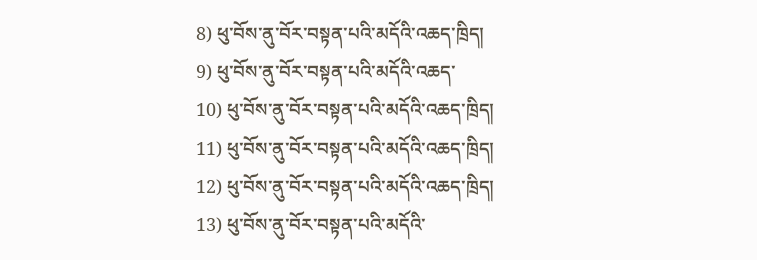8) ཕུ་བོས་ནུ་བོར་བསྟན་པའི་མདོའི་འཆད་ཁྲིད།
9) ཕུ་བོས་ནུ་བོར་བསྟན་པའི་མདོའི་འཆད་
10) ཕུ་བོས་ནུ་བོར་བསྟན་པའི་མདོའི་འཆད་ཁྲིད།
11) ཕུ་བོས་ནུ་བོར་བསྟན་པའི་མདོའི་འཆད་ཁྲིད།
12) ཕུ་བོས་ནུ་བོར་བསྟན་པའི་མདོའི་འཆད་ཁྲིད།
13) ཕུ་བོས་ནུ་བོར་བསྟན་པའི་མདོའི་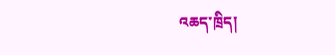འཆད་ཁྲིད།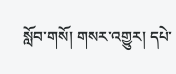སློབ་གསོ། གསར་འགྱུར། དཔེ་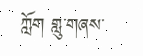ཀློག གླུ་གཞས་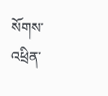སོགས་འཕྲིན་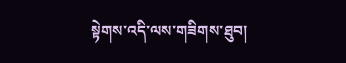སྟེགས་འདི་ལས་གཟིགས་ཐུབ།